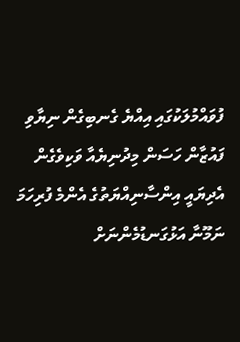ފުވައްމުލަކުގައި އިއްޔެ ގެނބިގެން ނިޔާވި ފައުޒާން ހަސަން މިދުނިޔެއާ ވަކިވެގެން އެދިޔައީ އިންސާނިއްޔަތުގެ އެންމެ ފުރިހަމަ ނަމޫނާ އަޅުގަނޑުމެންނަށް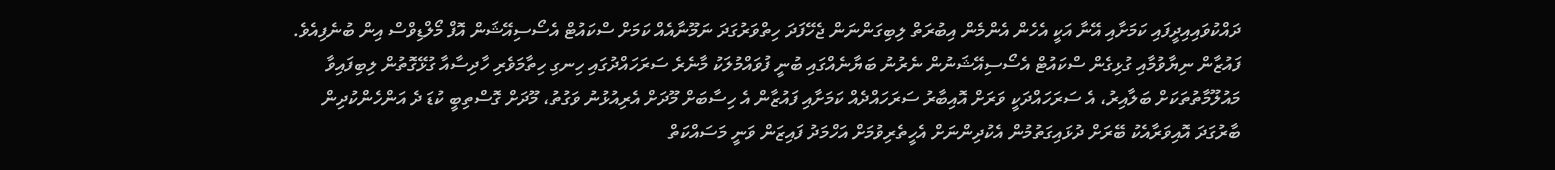ދައްކުވައިއިދީފައި ކަމަށާއި އޭނާ އަކީ އެހެން އެންމެން އިބުރަތް ލިބިގަންނަން ޖެހޭފަދަ ހިތްވަރުގަދަ ނަމޫނާއެއް ކަމަށް ސްކައުޓް އެސޯސިއޭޝަން އޮފް މޯލްޑިވްސް އިން ބުނެފިއެވެ.
ފައުޒާން ނިޔާވުމާއި ގުޅިގެން ސްކައުޓް އެސޯސިއޭޝަނުން ނެރުނު ބަޔާނެއްގައި ބުނީ ފުވައްމުލަކު މާނެރެ ސަރަހައްދުގައި ހިނގި ހިތާމަވެރި ހާދިސާއާ ގުޅޭގޮތުން ލިބިފައިވާ މައުލޫމާތުތަކަށް ބަލާއިރު، އެ ސަރަހައްދަކީ ވަރަށް އޮއިބާރު ސަރަހައްދެއް ކަމަށާއި ފައުޒާން އެ ހިސާބަށް މޫދަށް އެރިއުޅުނު ވަގުތު، މޫދަށް ގޮސްތިބީ ކުޑަ ދެ އަންހެންކުދިން ބާރުގަދަ އޮއިވަރާއެކު ބޭރަށް ދުޅައިގަތުމުން އެކުދިންނަށް އެހީތެރިވުމަށް އަހްމަދު ފައިޒަން ވަނީ މަސައްކަތް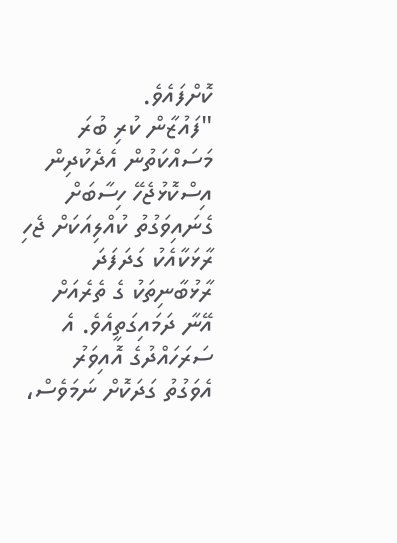ކޮށްފައެވެ.
"ފައުޒާން ކުރި ބުރަ މަސައްކަތުން އެދެކުދިން އިސްކޮޅުޖެހޭ ހިސާބަށް ގެނައިވަގުތު ކުއްލިއަކަށް ޖެހި ރާޅަކާއެކު ގަދަފަދަ ރާޅުބާނިތަކު ގެ ތެރެއަށް އޭނާ ދަމައިގަތީއެވެ. އެ ސަރަހައްދުގެ އޮއިވަރު އެވަގުތު ގަދަކޮށް ނަމަވެސް،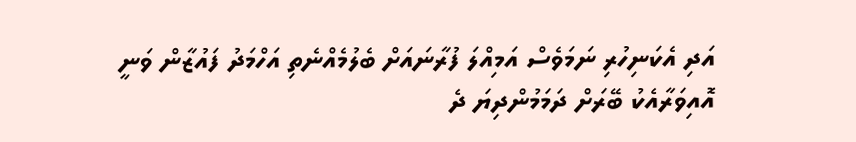އަދި އެކަނިހުރި ނަމަވެސް އަމިއްލަ ފުރާނައަށް ބެލުމެއްނެތި އަހްމަދު ފައުޒާން ވަނީ އޮއިވަރާއެކު ބޭރަށް ދަމަމުންދިޔަ ދެ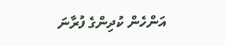އަންހެން ކުދިންގެ ފުރާނަ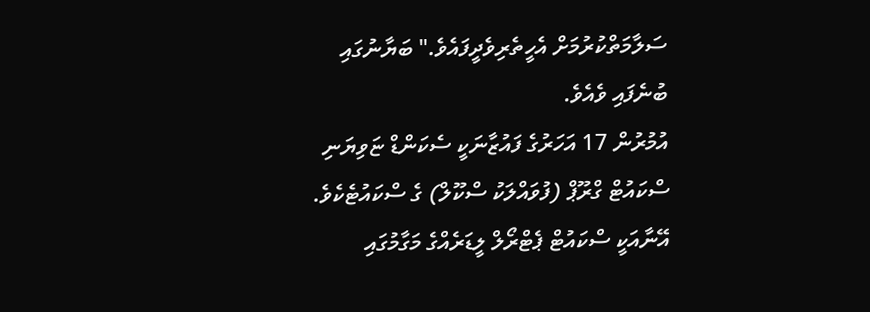ސަލާމަތްކުރުމަށް އެހީތެރިވެދީފައެވެ." ބަޔާނުގައި ބުނެފައި ވެއެވެ.
އުމުރުން 17 އަހަރުގެ ފައުޒާނަކީ ސެކަންޑް ޏަވިޔަނި ސްކައުޓް ގްރޫޕް (ފުވައްލަކު ސްކޫލް) ގެ ސްކައުޓެކެވެ. އޭނާއަކީ ސްކައުޓް ޕެޓްރޯލް ލީޑަރެއްގެ މަގާމުގައި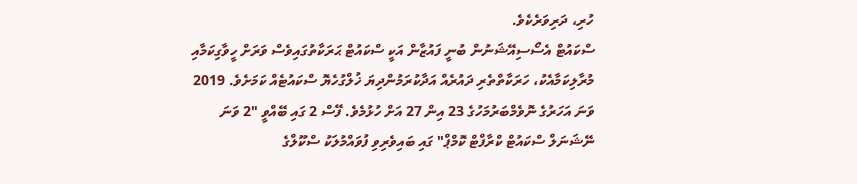ހުރި، ދަރިވަރެކެވެ.
ސްކައުޓް އެސޯސިއޭޝަނުން ބުނީ ފައުޒާން އަކީ ސްކައުޓް ޙަރަކާތުގައިވެސް ވަރަށް ހީވާގިކަމާއި މުރާލިކަމާއެކު، ހަރަކާތްތެރި ދައުރެއް އަދާކުރަމުންދިޔަ ޚުލްގުހެޔޮ ސްކައުޓެއް ކަމަށެވެ. 2019 ވަނަ އަހަރުގެ ނޮވެމްބަރުމަހުގެ 23 އިން 27 އަށް ހުޅުމެވެ. ފޭސް 2 ގައި ބޭއްވީ "2 ވަނަ ނޭޝަނަލް ސްކައުޓް ކްރާފްޓް ކޮމްޕް" ގައި ބައިވެރިވި ފުވައްމުލަކު ސްކޫލްގެ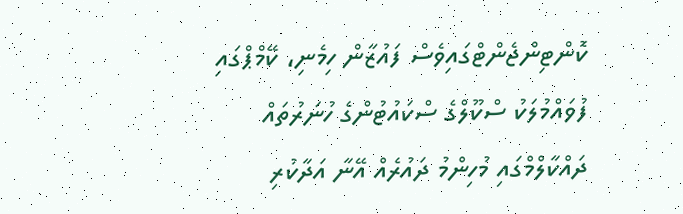ކޮންޓިންޖެންޓްގައިވެސް ފައުޒާން ހިމެނި، ކޭމްޕްގައި ފުވައްމުލަކު ސްކޫލްގެ ސްކައުޓުންގެ ހުނަރުތައް ދައްކާލްމްގައި މުހިންމު ދައުރެއް އޭނާ އަދާކުރި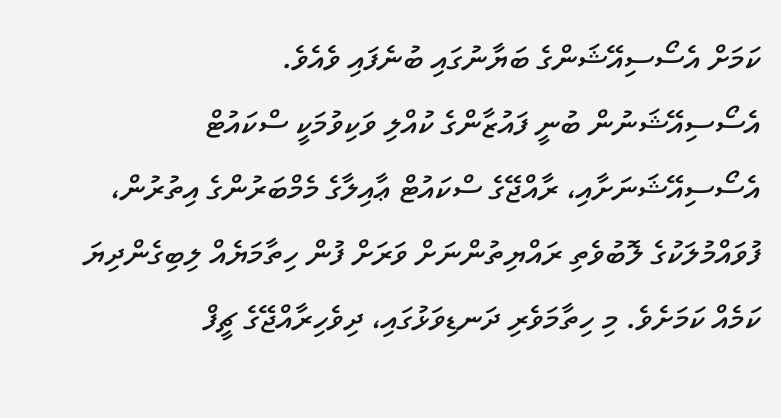ކަމަށް އެސޯސިއޭޝަންގެ ބަޔާނުގައި ބުނެފައި ވެއެވެ.
އެސޯސިއޭޝަނުން ބުނީ ފައުޒާންގެ ކުއްލި ވަކިވުމަކީ ސްކައުޓް އެސޯސިއޭޝަނަށާއި، ރާއްޖޭގެ ސްކައުޓް ޢާއިލާގެ މެމްބަރުންގެ އިތުރުން، ފުވައްމުލަކުގެ ލޮބުވެތި ރައްޔިތުންނަށް ވަރަށް ފުން ހިތާމަޔެއް ލިބިގެންދިޔަ ކަމެއް ކަމަށެވެ. މި ހިތާމަވެރި ދަނޑިވަޅުގައި، ދިވެހިރާއްޖޭގެ ޗީފް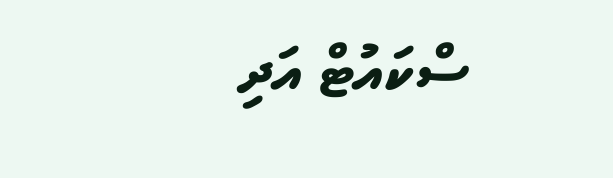ސްކައުޓް އަދި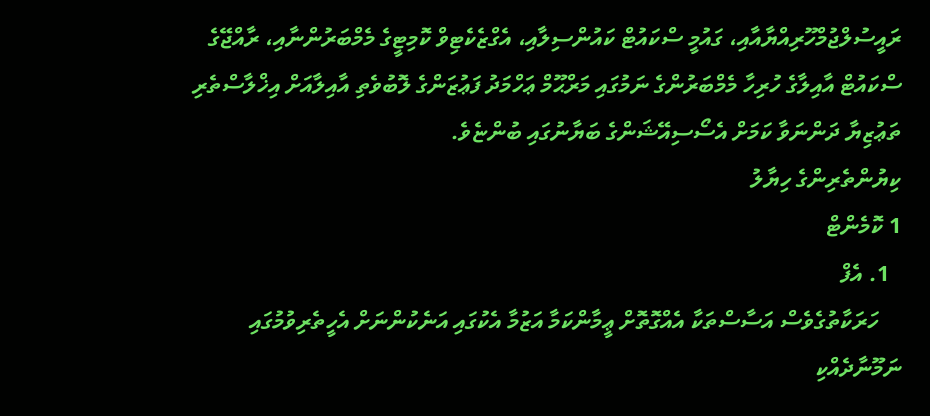ރައީސުލްޖުމްހޫރިއްޔާއާއި، ގައުމީ ސްކައުޓް ކައުންސިލާއި، އެގްޒެކެޓިވް ކޮމިޓީގެ މެމްބަރުންނާއި، ރާއްޖޭގެ ސްކައުޓް އާއިލާގެ ހުރިހާ މެމްބަރުންގެ ނަމުގައި މަރްޙޫމް ޢަހްމަދު ފަޢުޒަންގެ ލޮބުވެތި އާއިލާއަށް އިޚްލާސްތެރި ތަޢުޒިޔާ ދަންނަވާ ކަމަށް އެސޯސިއޭޝަންގެ ބަޔާނުގައި ބުންޏެވެ.
ކިޔުންތެރިންގެ ހިޔާލު
1 ކޮމެންޓް
  1. އެފް
    ހަރަކާތުގެވެސް އަސާސްތަކާ އެއްގޮތޮށް ޢީމާންކަމާ އަޒުމާ އެކުގައި އަނެކުންނަށް އެހީތެރިވުމުގައި ނަމޫނާދެއްކި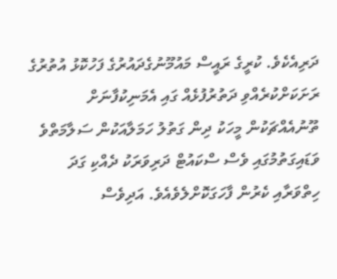ދަރިއެކެވެ. ކުރީގެ ރައީސް މައުމޫނުގެދައުރުގެ ފަހުކޮޅު އުތުރުގެ ރަށަކަށްކުރެއްވި ދަތުރުފުޅެއް ގައި އެމަނިކުފާނަށް ތޫނުއެއްޗަކުން މީހަކު ދިން ގަތުލު ހަމަލާއަކުން ސަލާމަތްވެ ވަޑައިގަތުމުގައި ވެސް ސްކައުޓް ދަރިވަރަކު ދެއްކި ގަދަ ހިތްވަރާއި ކެރުން ފާހަގަކޮށްލެވެއެވެ. އަދިވެސް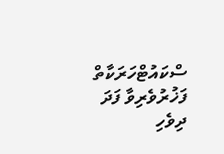ސްކައުޓްހަރަކާތް ފަޚުރުވެރިވާ ފަދަ ދިވެހި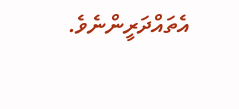އެތައްދަރީންނެވެ.